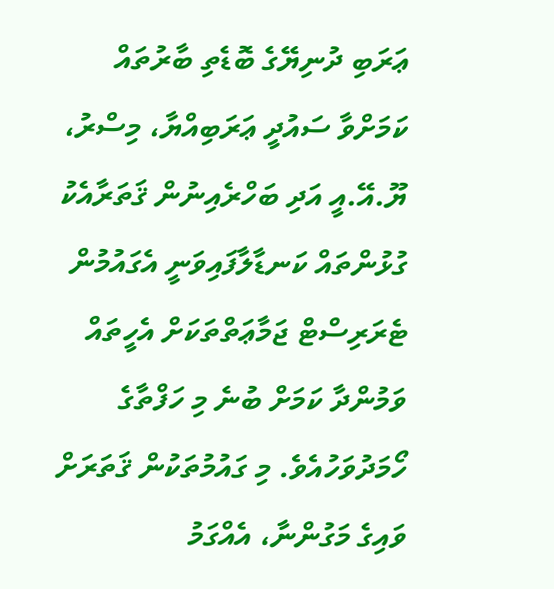ޢަރަބި ދުނިޔޭގެ ބޮޑެތި ބާރުތައް ކަމަށްވާ ސައުދީ ޢަރަބިއްޔާ، މިސްރު، ޔޫ.އޭ.އީ އަދި ބަހްރެއިނުން ޤަތަރާއެކު ގުޅުންތައް ކަނޑާލާފައިވަނީ އެގައުމުން ޓެރަރިސްޓް ޖަމާޢަތްތަކަށް އެހީތައް ވަމުންދާ ކަމަށް ބުނެ މި ހަފްތާގެ ހޯމަދުވަހުއެވެ. މި ގައުމުތަކުން ޤަތަރަށް ވައިގެ މަގުންނާ، އެއްގަމު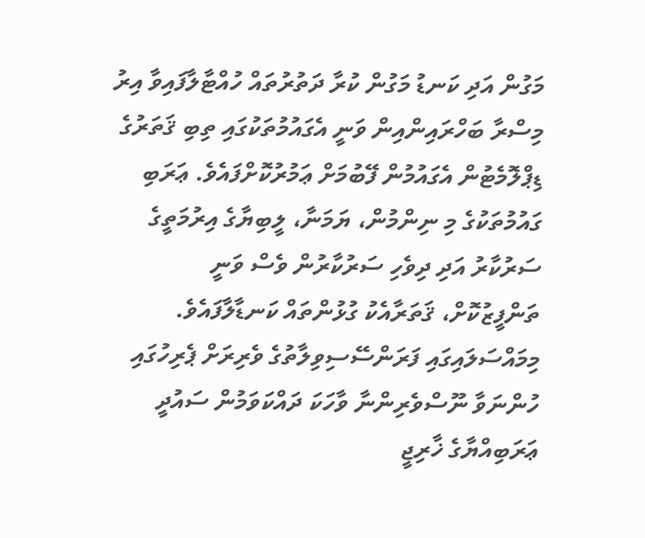މަގުން އަދި ކަނޑު މަގުން ކުރާ ދަތުރުތައް ހުއްޓާލާފައިވާ އިރު މިސްރާ ބަހްރައިންއިން ވަނީ އެގައުމުތަކުގައި ތިބި ޤަތަރުގެ ޑިޕްލޮމެޓުން އެގައުމުން ފޭބުމަށް ޢަމުރުކޮށްފައެވެ. ޢަރަބި ގައުމުތަކުގެ މި ނިންމުން، ޔަމަނާ، ލީބިޔާގެ އިރުމަތީގެ ސަރުކާރު އަދި ދިވެހި ސަރުކާރުން ވެސް ވަނީ ތަންފީޒުކޮށް، ޤަތަރާއެކު ގުޅުންތައް ކަނޑާލާފައެވެ.
މިމައްސަލައިގައި ފަރަންސޭސިވިލާތުގެ ވެރިރަށް ޕެރިހުގައި ހުންނަވާ ނޫސްވެރިންނާ ވާހަކަ ދައްކަވަމުން ސައުދީ ޢަރަބިއްޔާގެ ޚާރިޖީ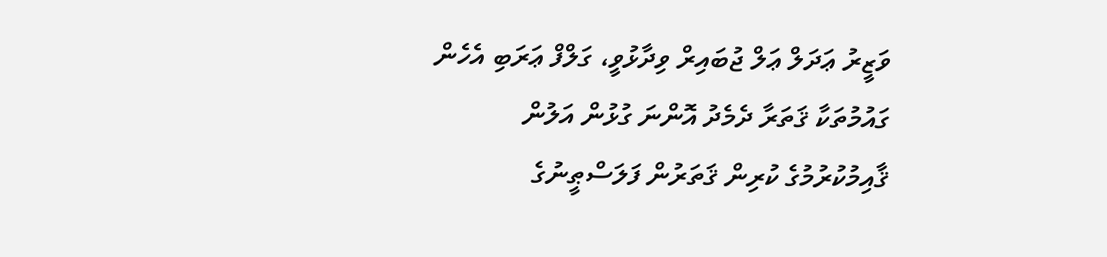ވަޒީރު ޢަދަލް ޢަލް ޖުބައިރް ވިދާޅުވީ، ގަލްފް ޢަރަބި އެހެން ގައުމުތަކާ ޤަތަރާ ދެމެދު އޮންނަ ގުޅުން އަލުން ޤާއިމުކުރުމުގެ ކުރިން ޤަތަރުން ފަލަސްޠީނުގެ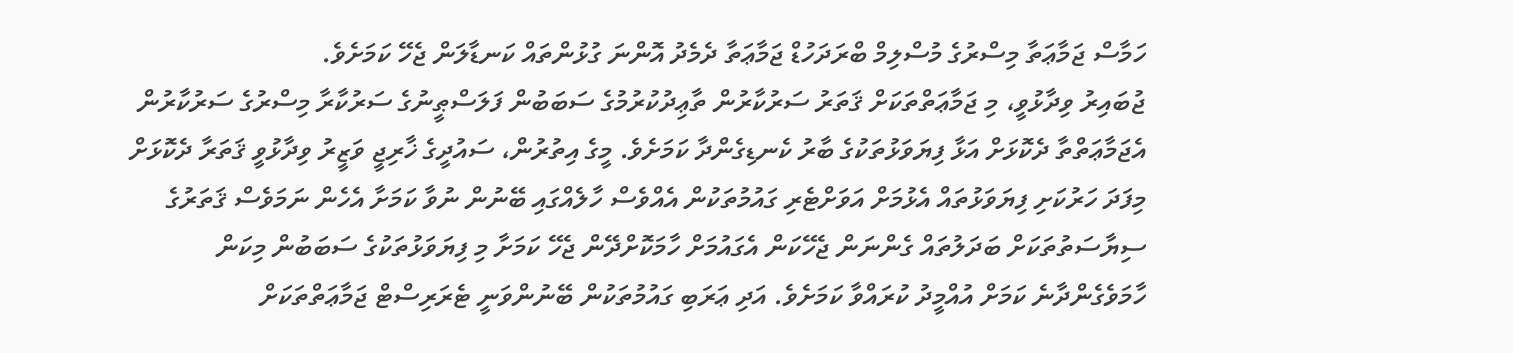ހަމާސް ޖަމާޢަތާ މިސްރުގެ މުސްލިމް ބްރަދަހުޑް ޖަމާޢަތާ ދެމެދު އޮންނަ ގުޅުންތައް ކަނޑާލަން ޖެހޭ ކަމަށެވެ.
ޖުބައިރު ވިދާޅުވީ، މި ޖަމާޢަތްތަކަށް ޤަތަރު ސަރުކާރުން ތާޢިދުކުރުމުގެ ސަބަބުން ފަލަސްޠީނުގެ ސަރުކާރާ މިސްރުގެ ސަރުކާރުން އެޖަމާޢަތްތާ ދެކޮޅަށް އަޅާ ފިޔަވަޅުތަކުގެ ބާރު ކެނޑިގެންދާ ކަމަށެވެ. މީގެ އިތުރުން، ސައުދީގެ ޚާރިޖީ ވަޒީރު ވިދާޅުވީ ޤަތަރާ ދެކޮޅަށް މިފަދަ ހަރުކަށި ފިޔަވަޅުތައް އެޅުމަށް އަވަށްޓެރި ގައުމުތަކުން އެއްވެސް ހާލެއްގައި ބޭނުން ނުވާ ކަމަށާ އެހެން ނަމަވެސް ޤަތަރުގެ ސިޔާސަތުތަކަށް ބަދަލުތައް ގެންނަން ޖެހޭކަން އެގައުމަށް ހާމަކޮށްދޭން ޖެހޭ ކަމަށާ މި ފިޔަވަޅުތަކުގެ ސަބަބުން މިކަން ހާމަވެގެންދާނެ ކަމަށް އުއްމީދު ކުރައްވާ ކަމަށެވެ. އަދި ޢަރަބި ގައުމުތަކުން ބޭނުންވަނީ ޓެރަރިސްޓް ޖަމާޢަތްތަކަށް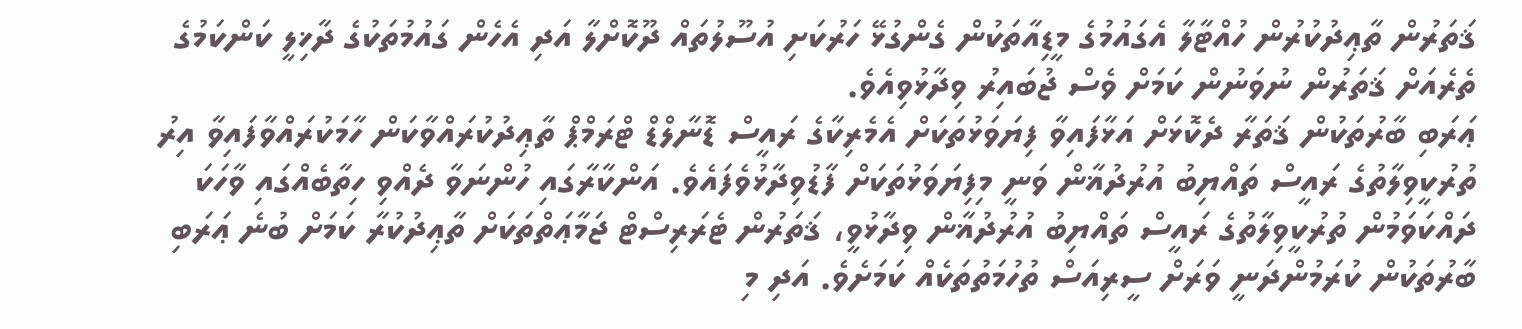ޤަތަރުން ތާޢިދުކުރުން ހުއްޓާލާ އެގައުމުގެ މީޑިއާތަކުން ގެންގުޅޭ ހަރުކަށި އުސޫލުތައް ދޫކޮށްލާ އަދި އެހެން ގައުމުތަކުގެ ދާޚިލީ ކަންކަމުގެ ތެރެއަށް ޤަތަރުން ނުވަނުން ކަމަށް ވެސް ޖުބައިރު ވިދާޅުވިއެވެ.
ޢަރަބި ބާރުތަކުން ޤަތަރާ ދެކޮޅަށް އަޅާފައިވާ ފިޔަވަޅުތަކަށް އެމެރިކާގެ ރައީސް ޑޮނާލްޑް ޓްރަމްޕް ތާޢިދުކުރައްވާކަން ހާމަކުރައްވާފައިވާ އިރު ތުރުކީވިލާތުގެ ރައީސް ތައްޔިބު އުރުދުޣާން ވަނީ މިފިޔަވަޅުތަކަށް ފާޑުވިދާޅުވެފައެވެ. އަންކާރާގައި ހުންނަވާ ދެއްވި ހިތާބެއްގައި ވާހަކަ ދައްކަވަމުން ތުރުކީވިލާތުގެ ރައީސް ތައްޔިބު އުރުދުޣާން ވިދާޅުވީ، ޤަތަރުން ޓެރަރިސްޓް ޖަމާޢަތްތަކަށް ތާޢިދުކުރާ ކަމަށް ބުނެ ޢަރަބި ބާރުތަކުން ކުރަމުންދަނީ ވަރަށް ސީރިއަސް ތުހުމަތުތަކެއް ކަމަށެވެ. އަދި މި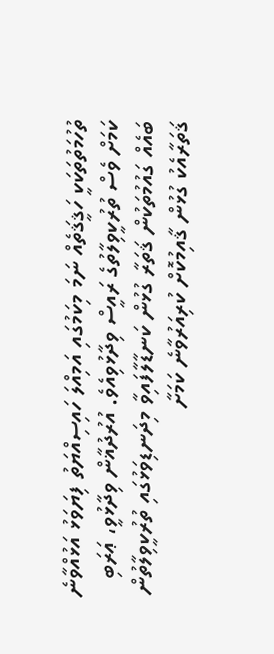ތުހުމަތުތަކަކީ ހަޤީޤަތެއް ނަމަ މިކަމުގައި އަމިއްލަ ހައިސިއްޔަތު ފިޔަވަޅު އަޅުއްވާނެ ކަމަށް ވެސް ތުރުކީވިލާތުގެ ރައީސް ވިދާޅުވިއެވެ. އުރުދުޣާން ވިދާޅުވީ، ޢަރަބި ބައެއް ގައުމުތަކުން ޤަތަރާ ގުޅުން ކަނޑާލާފައިވާ މިދަނޑިވަޅުގައި ތުރުކީވިލާތުން ޤަތަރާއެކު ގުޅުން ޤާއިމުކޮށް ކުރިއަރުވާނެ ކަމަށާ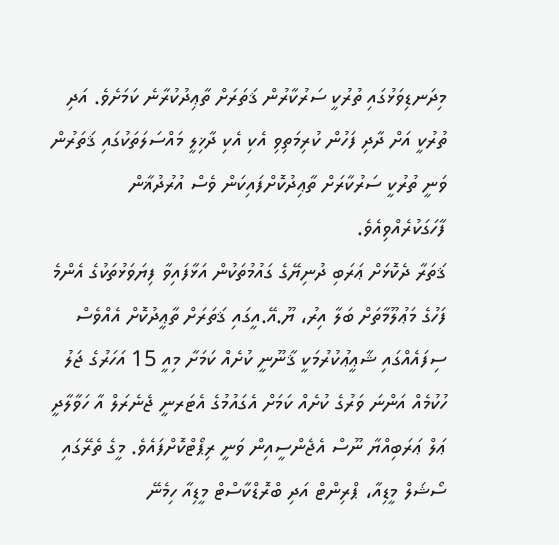މިދަނޑިވަޅުގައި ތުރުކީ ސަރުކާރުން ޤަތަރަށް ތާޢިދުކުރާނެ ކަމަށެވެ. އަދި ތުރުކީ އަށް ދާދި ފަހުން ކުރިމަތިވި އެކި އެކި ދާޚިލީ މައްސަލަތަކުގައި ޤަތަރުން ވަނީ ތުރުކީ ސަރުކާރަށް ތާޢިދުކޮށްފައިކަން ވެސް އުރުދުޣާން ފާހަގަކުރެއްވިއެވެ.
ޤަތަރާ ދެކޮޅަށް ޢަރަބި ދުނިޔޭގެ ގައުމުތަކުން އަޅާފައިވާ ފިޔަވަޅުތަކުގެ އެންމެ ފަހުގެ މަޢުލޫމާތަށް ބަލާ އިރު، ޔޫ.އޭ.އީގައި ޤަތަރަށް ތާޢީދުކޮށް އެއްވެސް ސިފައެއްގައި ޝާޢީޢުކުރުމަކީ ޤާނޫނީ ކުށެއް ކަމަށާ މިއީ 15 އަހަރުގެ ޖަލު ހުކުމެއް އަންނަ ވަރުގެ ކުށެއް ކަމަށް އެގައުމުގެ އެޓަރނީ ޖެނެރަލް އާ ހަވާލާދީ ޢަލް ޢަރަބިއްޔާ ނޫސް އެޖެންސީއިން ވަނީ ރިޕޯޓްކޮށްފައެވެ. މީގެ ތެރޭގައި ސޯޝަލް މީޑިއާ، ޕްރިންޓް އަދި ބްރޮޑްކާސްޓް މީޑިއާ ހިމެނޭ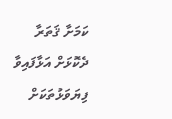ކަމަށާ ޤަތަރާ ދެކޮޅަށް އަޅާފައިވާ ފިޔަވަޅުތަކަށް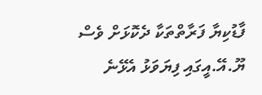ފާޑުކިޔާ ފަރާތްތަކާ ދެކޮޅަށް ވެސް ޔޫ.އޭ.އީގައި ފިޔަވަޅު އެޅޭނެ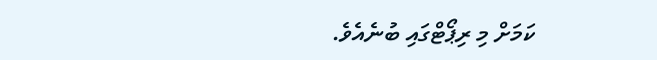ކަމަށް މި ރިޕޯޓްގައި ބުނެއެވެ.